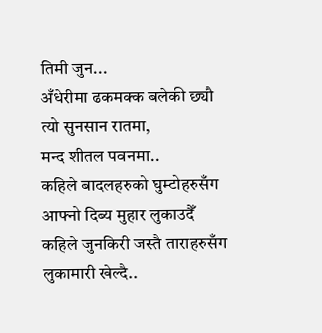तिमी जुन...
अँधेरीमा ढकमक्क बलेकी छ्यौ
त्यो सुनसान रातमा,
मन्द शीतल पवनमा..
कहिले बादलहरुको घुम्टोहरुसँग
आफ्नो दिब्य मुहार लुकाउदैँ
कहिले जुनकिरी जस्तै ताराहरुसँग
लुकामारी खेल्दै..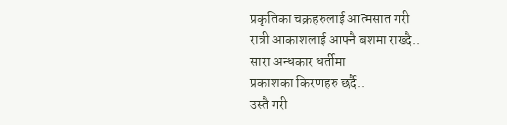प्रकृतिका चक्रहरुलाई आत्मसात गरी
रात्री आकाशलाई आफ्नै बशमा राख्दै..
सारा अन्धकार धर्तीमा
प्रकाशका किरणहरु छर्दै..
उस्तै गरी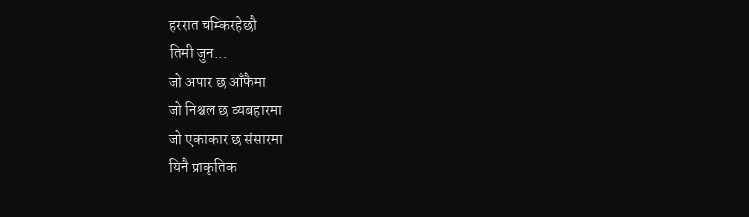हररात चम्किरहेछौ
तिमी जुन...
जो अपार छ आँफैमा
जो निश्चल छ व्यबहारमा
जो एकाकार छ संसारमा
यिनै प्राकृतिक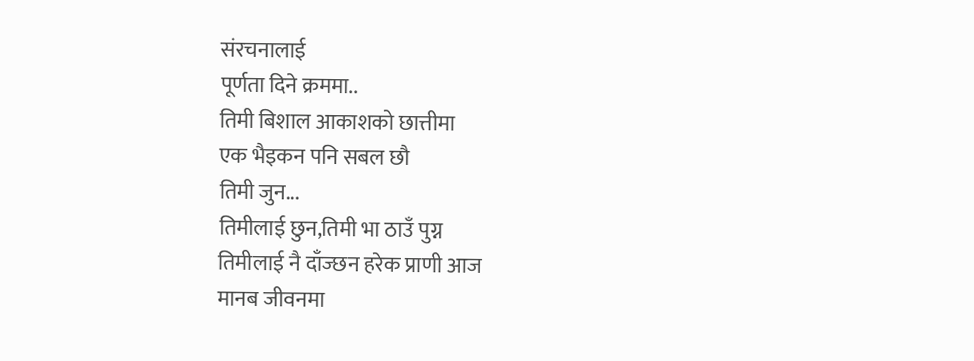संरचनालाई
पूर्णता दिने क्रममा..
तिमी बिशाल आकाशको छात्तीमा
एक भैइकन पनि सबल छौ
तिमी जुन...
तिमीलाई छुन,तिमी भा ठाउँ पुग्न
तिमीलाई नै दाँज्छन हरेक प्राणी आज
मानब जीवनमा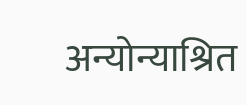अन्योन्याश्रित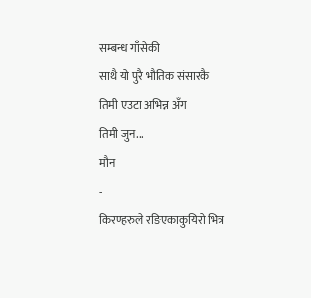सम्बन्ध गाँसेकी
साथै यो पुरै भौतिक संसारकै
तिमी एउटा अभिन्न अँग
तिमी जुन...
मौन
-
किरण्हरुले रङिएकाकुयिरो भित्र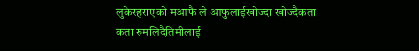लुकेरहराएको मआफै ले आफुलाईखोज्दा खोज्दैकता
कता रुमलिदैतिमीलाई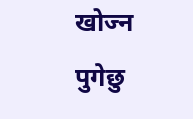खोज्न पुगेछु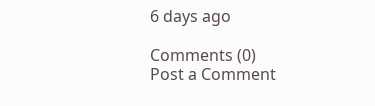6 days ago

Comments (0)
Post a Comment